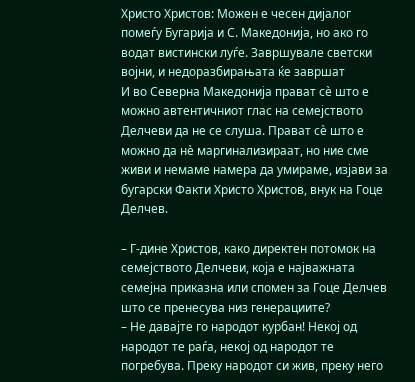Христо Христов: Можен е чесен дијалог помеѓу Бугарија и С. Македонија, но ако го водат вистински луѓе. Завршувале светски војни, и недоразбирањата ќе завршат
И во Северна Македонија прават сè што е можно автентичниот глас на семејството Делчеви да не се слуша. Прават сè што е можно да нè маргинализираат, но ние сме живи и немаме намера да умираме, изјави за бугарски Факти Христо Христов, внук на Гоце Делчев.

– Г-дине Христов, како директен потомок на семејството Делчеви, која е најважната семејна приказна или спомен за Гоце Делчев што се пренесува низ генерациите?
– Не давајте го народот курбан! Некој од народот те раѓа, некој од народот те погребува. Преку народот си жив, преку него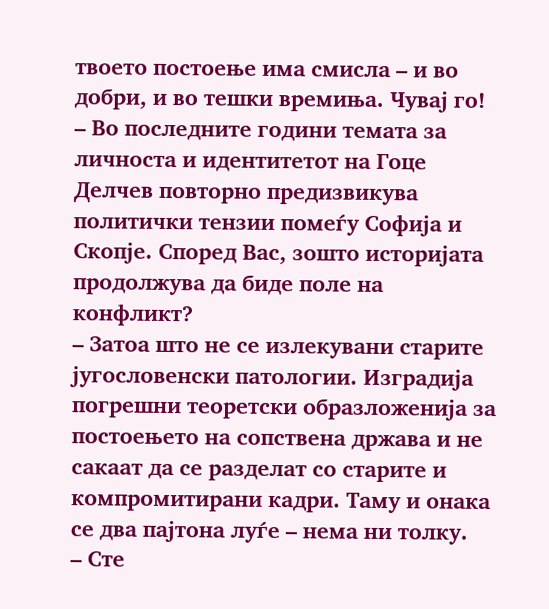твоето постоење има смисла – и во добри, и во тешки времиња. Чувај го!
– Во последните години темата за личноста и идентитетот на Гоце Делчев повторно предизвикува политички тензии помеѓу Софија и Скопје. Според Вас, зошто историјата продолжува да биде поле на конфликт?
– Затоа што не се излекувани старите југословенски патологии. Изградија погрешни теоретски образложенија за постоењето на сопствена држава и не сакаат да се разделат со старите и компромитирани кадри. Таму и онака се два пајтона луѓе – нема ни толку.
– Сте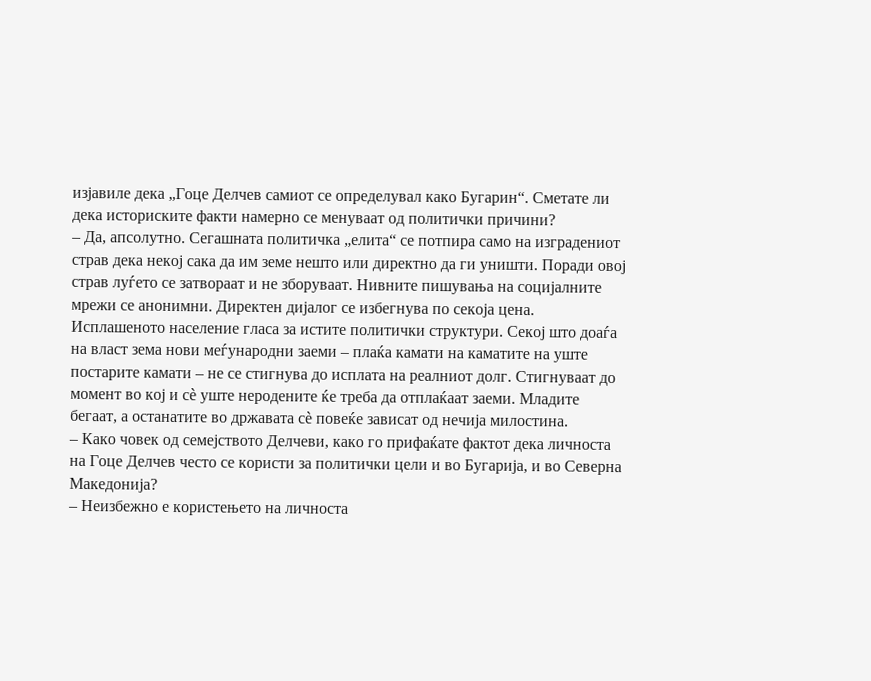изјавиле дека „Гоце Делчев самиот се определувал како Бугарин“. Сметате ли дека историските факти намерно се менуваат од политички причини?
– Да, апсолутно. Сегашната политичка „елита“ се потпира само на изградениот страв дека некој сака да им земе нешто или директно да ги уништи. Поради овој страв луѓето се затвораат и не зборуваат. Нивните пишувања на социјалните мрежи се анонимни. Директен дијалог се избегнува по секоја цена. Исплашеното население гласа за истите политички структури. Секој што доаѓа на власт зема нови меѓународни заеми – плаќа камати на каматите на уште постарите камати – не се стигнува до исплата на реалниот долг. Стигнуваат до момент во кој и сè уште неродените ќе треба да отплаќаат заеми. Младите бегаат, а останатите во државата сè повеќе зависат од нечија милостина.
– Како човек од семејството Делчеви, како го прифаќате фактот дека личноста на Гоце Делчев често се користи за политички цели и во Бугарија, и во Северна Македонија?
– Неизбежно е користењето на личноста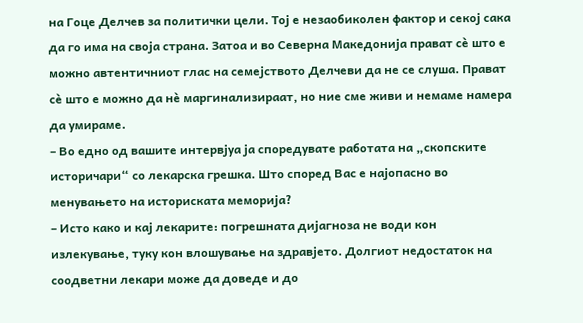на Гоце Делчев за политички цели. Тој е незаобиколен фактор и секој сака да го има на своја страна. Затоа и во Северна Македонија прават сè што е можно автентичниот глас на семејството Делчеви да не се слуша. Прават сè што е можно да нè маргинализираат, но ние сме живи и немаме намера да умираме.
– Во едно од вашите интервјуа ја споредувате работата на „скопските историчари“ со лекарска грешка. Што според Вас е најопасно во менувањето на историската меморија?
– Исто како и кај лекарите: погрешната дијагноза не води кон излекување, туку кон влошување на здравјето. Долгиот недостаток на соодветни лекари може да доведе и до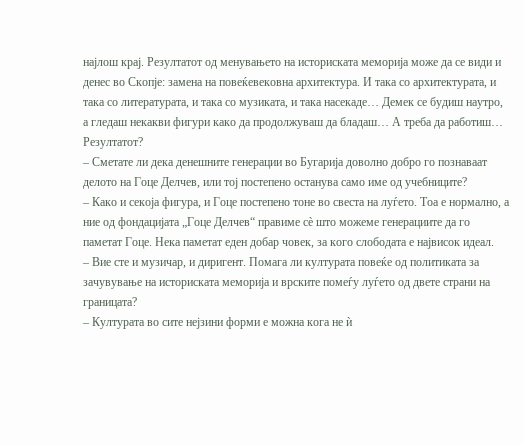најлош крај. Резултатот од менувањето на историската меморија може да се види и денес во Скопје: замена на повеќевековна архитектура. И така со архитектурата, и така со литературата, и така со музиката, и така насекаде… Демек се будиш наутро, а гледаш некакви фигури како да продолжуваш да бладаш… А треба да работиш… Резултатот?
– Сметате ли дека денешните генерации во Бугарија доволно добро го познаваат делото на Гоце Делчев, или тој постепено останува само име од учебниците?
– Како и секоја фигура, и Гоце постепено тоне во свеста на луѓето. Тоа е нормално, а ние од фондацијата „Гоце Делчев“ правиме сè што можеме генерациите да го паметат Гоце. Нека паметат еден добар човек, за кого слободата е највисок идеал.
– Вие сте и музичар, и диригент. Помага ли културата повеќе од политиката за зачувување на историската меморија и врските помеѓу луѓето од двете страни на границата?
– Културата во сите нејзини форми е можна кога не ѝ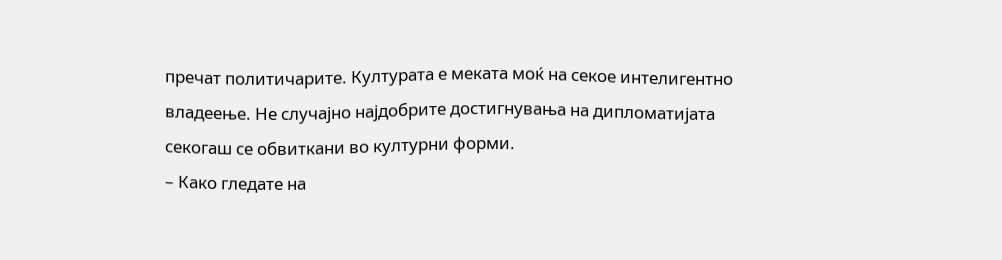пречат политичарите. Културата е меката моќ на секое интелигентно владеење. Не случајно најдобрите достигнувања на дипломатијата секогаш се обвиткани во културни форми.
– Како гледате на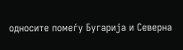односите помеѓу Бугарија и Северна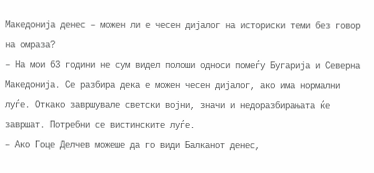Македонија денес – можен ли е чесен дијалог на историски теми без говор на омраза?
– На мои 63 години не сум видел полоши односи помеѓу Бугарија и Северна Македонија. Се разбира дека е можен чесен дијалог, ако има нормални луѓе. Откако завршувале светски војни, значи и недоразбирањата ќе завршат. Потребни се вистинските луѓе.
– Ако Гоце Делчев можеше да го види Балканот денес,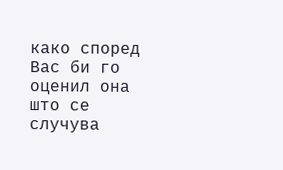како според Вас би го оценил она што се случува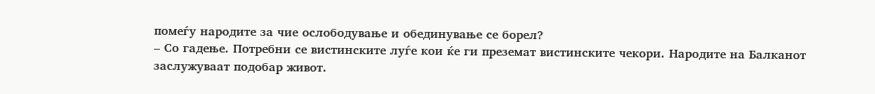помеѓу народите за чие ослободување и обединување се борел?
– Со гадење. Потребни се вистинските луѓе кои ќе ги преземат вистинските чекори. Народите на Балканот заслужуваат подобар живот.